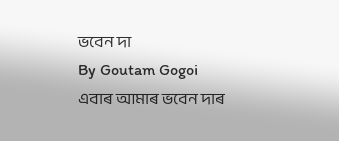ভবেন দা
By Goutam Gogoi
এবাৰ আমাৰ ভবেন দাৰ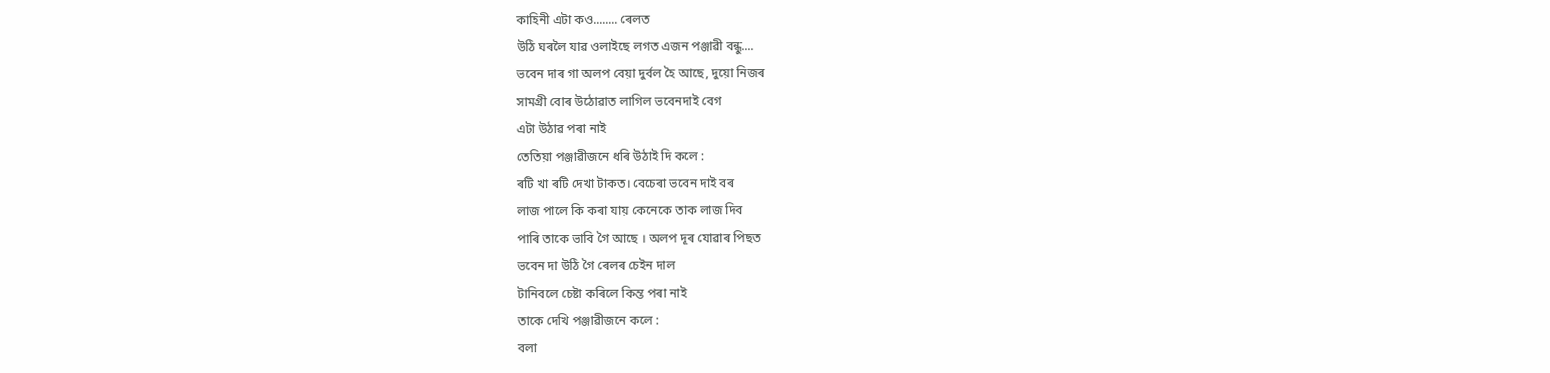কাহিনী এটা কও........ ৰেলত
উঠি ঘৰলৈ যাৱ ওলাইছে লগত এজন পঞ্জাৱী বন্ধু....
ভবেন দাৰ গা অলপ বেয়া দুৰ্বল হৈ আছে, দুয়ো নিজৰ
সামগ্ৰী বোৰ উঠোৱাত লাগিল ভবেনদাই বেগ
এটা উঠাৱ পৰা নাই
তেতিয়া পঞ্জাৱীজনে ধৰি উঠাই দি কলে :
ৰটি খা ৰটি দেখা টাকত। বেচেৰা ভবেন দাই বৰ
লাজ পালে কি কৰা যায় কেনেকে তাক লাজ দিব
পাৰি তাকে ভাবি গৈ আছে । অলপ দূৰ যোৱাৰ পিছত
ভবেন দা উঠি গৈ ৰেলৰ চেইন দাল
টানিবলে চেষ্টা কৰিলে কিন্ত পৰা নাই
তাকে দেখি পঞ্জাৱীজনে কলে :
বলা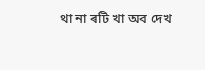থা না ৰটি খা অব দেখ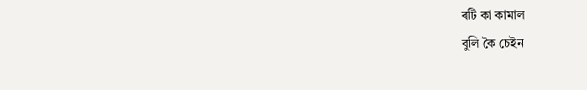ৰটি কা কামাল
বুলি কৈ চেইন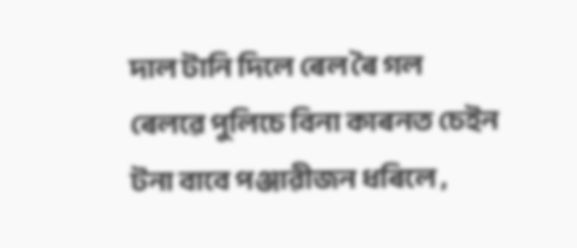দাল টানি দিলে ৰেল ৰৈ গল
ৰেলৱে পুলিচে বিনা কাৰনত চেইন
টনা বাবে পঞ্জাৱীজন ধৰিলে ,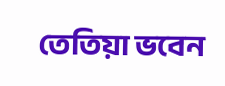তেতিয়া ভবেন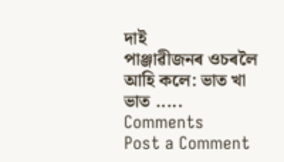দাই
পাঞ্জাৱীজনৰ ওচৰলৈ আহি কলে: ভাত খা ভাত .....
Comments
Post a Comment